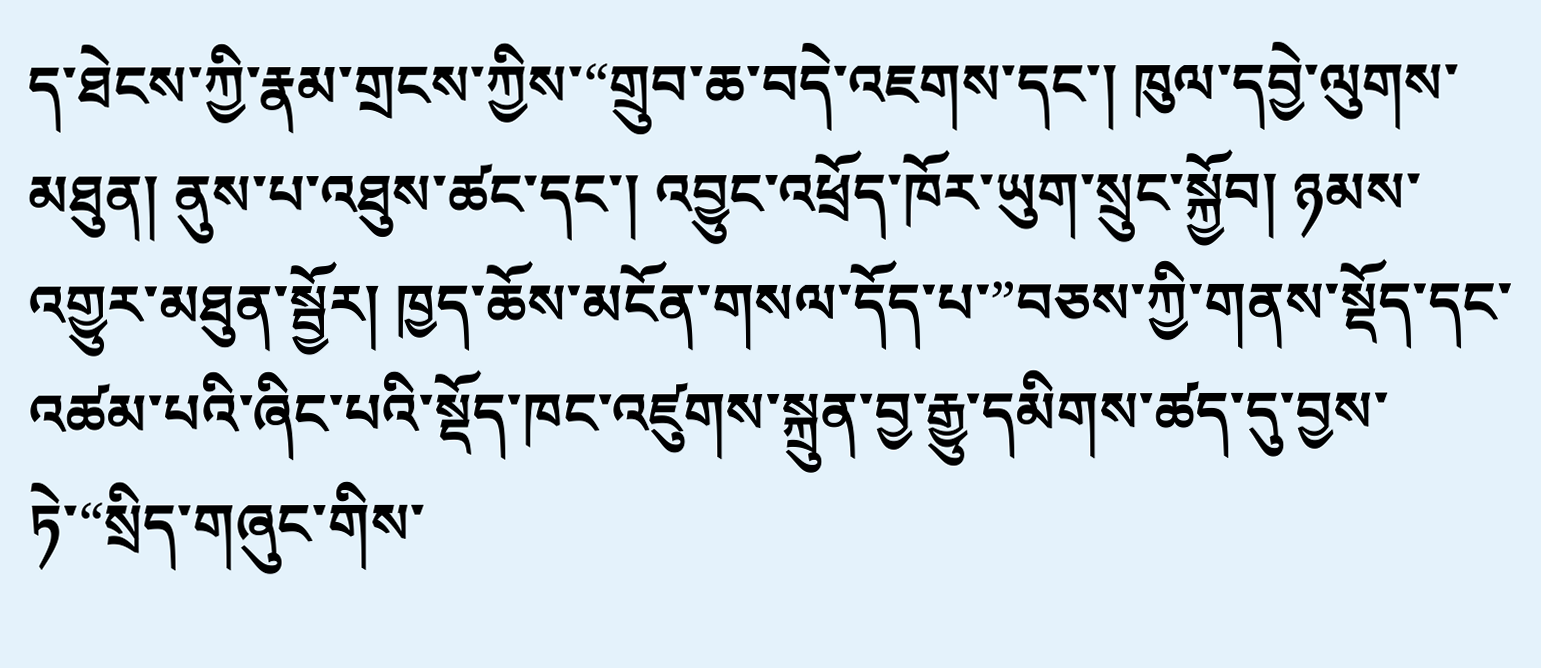ད་ཐེངས་ཀྱི་རྣམ་གྲངས་ཀྱིས་“གྲུབ་ཆ་བདེ་འཇགས་དང་། ཁུལ་དབྱེ་ལུགས་མཐུན། ནུས་པ་འཐུས་ཚང་དང་། འབྱུང་འཕྲོད་ཁོར་ཡུག་སྲུང་སྐྱོབ། ཉམས་འགྱུར་མཐུན་སྦྱོར། ཁྱད་ཆོས་མངོན་གསལ་དོད་པ་”བཅས་ཀྱི་གནས་སྡོད་དང་འཚམ་པའི་ཞིང་པའི་སྡོད་ཁང་འཛུགས་སྐྲུན་བྱ་རྒྱུ་དམིགས་ཚད་དུ་བྱས་ཏེ་“སྲིད་གཞུང་གིས་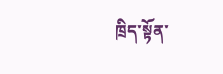ཁྲིད་སྟོན་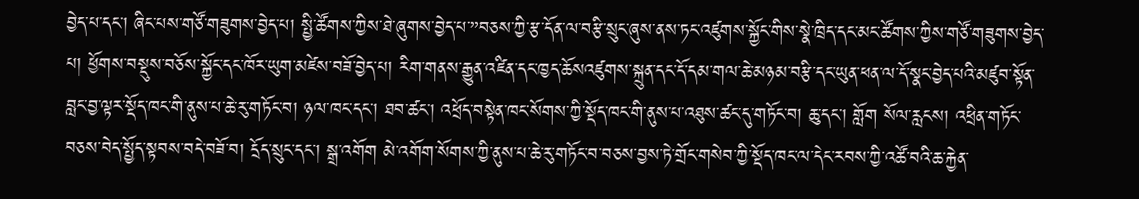བྱེད་པ་དང་། ཞིང་པས་གཙོ་གཟུགས་བྱེད་པ། སྤྱི་ཚོགས་ཀྱིས་ཐེ་ཞུགས་བྱེད་པ་”བཅས་ཀྱི་རྩ་དོན་ལ་བརྩི་སྲུང་ཞུས་ནས་ཏང་འཛུགས་སྐྱོང་གིས་སྣེ་ཁྲིད་དང་མང་ཚོགས་ཀྱིས་གཙོ་གཟུགས་བྱེད་པ། ཕྱོགས་བསྡུས་བཅོས་སྐྱོང་དང་ཁོར་ཡུག་མཛེས་བཟོ་བྱེད་པ། རིག་གནས་རྒྱུན་འཛིན་དང་ཁྱད་ཆོསའཛུགས་སྐྲུན་དང་དོ་དམ་གལ་ཆེ་མཉམ་བརྩི་དང་ཡུན་ཕན་ལ་དོ་སྣང་བྱེད་པའི་མཛུབ་སྟོན་བླང་བྱ་ལྟར་སྡོད་ཁང་གི་ནུས་པ་ཆེ་རུ་གཏོང་བ། ཉལ་ཁང་དང་། ཐབ་ཚང་། འཕྲོད་བསྟེན་ཁང་སོགས་ཀྱི་སྡོད་ཁང་གི་ནུས་པ་འཐུས་ཚང་དུ་གཏོང་བ། ཆུ་དང་། གློག སོལ་རླངས། འཕྲིན་གཏོང་བཅས་བེད་སྤྱོད་སྟབས་བདེ་བཟོ་བ། དྲོད་སྲུང་དང་། སྒྲ་འགོག མེ་འགོག་སོགས་ཀྱི་ནུས་པ་ཆེ་རུ་གཏོང་བ་བཅས་བྱས་ཏེ་གྲོང་གསེབ་ཀྱི་སྡོད་ཁང་ལ་དེང་རབས་ཀྱི་འཚོ་བའི་ཆ་རྐྱེན་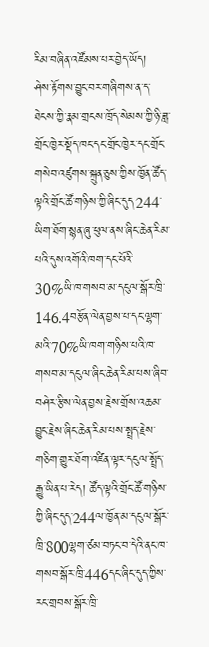རིམ་བཞིན་འཛོམས་པར་བྱེད་ཡོད།
ཤེས་རྟོགས་བྱུང་བར་གཞིགས་ན་ད་ཐེངས་ཀྱི་རྣམ་གྲངས་ཁྲོད་སེམས་ཀྱི་ཉི་ཟླ་གྲོང་ཁྱེར་སྡོད་ཁང་དང་གྲོང་ཁྱེར་དང་གྲོང་གསེབ་འཛུགས་སྐྲུན་ཅུས་ཀྱིས་ཁྱོན་ཚོད་ལྟའི་གྲོང་ཚོ་གཉིས་ཀྱི་ཞིང་དུད244་ཡིག་ཐོག་སྙན་ཞུ་ཕུལ་ནས་ཞིང་ཆེན་རིམ་པའི་དུས་འགོའི་ཁག་དང་པོའི་30%ཡི་ཁ་གསབ་མ་དངུལ་སྒོར་ཁྲི་146.4བརྩོན་ལེན་བྱས་པ་དང་ལྷག་མའི་70%ཡི་ཁག་གཉིས་པའི་ཁ་གསབ་མ་དངུལ་ཞིང་ཆེན་རིམ་པས་ཞིབ་བཤེར་རྩིས་ལེན་བྱས་རྗེས་གྲོས་འཆམ་བྱུང་རྗེས་ཞིང་ཆེན་རིམ་པས་སྤྲད་རྗེས་གཅིག་གྱུར་ཐོག་འཛིན་ལྟར་དངུལ་སྤྲོད་རྒྱུ་ཡིན་པ་རེད། ཚོད་ལྟའི་གྲོང་ཚོ་གཉིས་ཀྱི་ཞིང་དུད་244ལ་ཁྱོན་མ་དངུལ་སྒོར་ཁྲི་800ལྷག་ཙམ་བཏང་བ་དེའི་ནང་ཁ་གསབ་སྒོར་ཁྲི་446དང་ཞིང་དུད་ཀྱིས་རང་གྲབས་སྒོར་ཁྲི་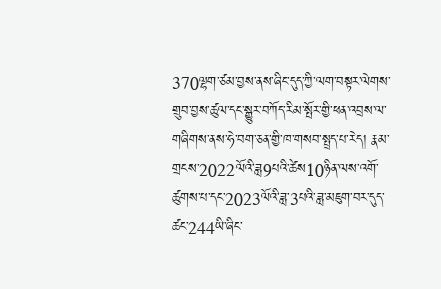370ལྷག་ཙམ་བྱས་ནས་ཞིང་དུད་ཀྱི་ལག་བསྟར་ལེགས་གྲུབ་བྱས་ཚུལ་དང་སྒྱུར་བཀོད་རིམ་སྤོར་གྱི་ཕན་འབྲས་ལ་གཞིགས་ནས་ཧེ་བག་ཅན་གྱི་ཁ་གསབ་སྤྲད་པ་རེད། རྣམ་གྲངས་2022ལོའི་ཟླ9པའི་ཚེས10ཉིན་ལས་འགོ་ཚུགས་པ་དང་2023ལོའི་ཟླ་3པའི་ཟླ་མཇུག་བར་དུད་ཚང་244ཡི་ཞིང་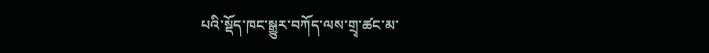པའི་སྡོད་ཁང་སྒྱུར་བཀོད་ལས་གྲྭ་ཚང་མ་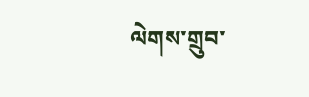ལེགས་གྲུབ་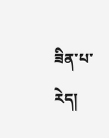ཟིན་པ་རེད།